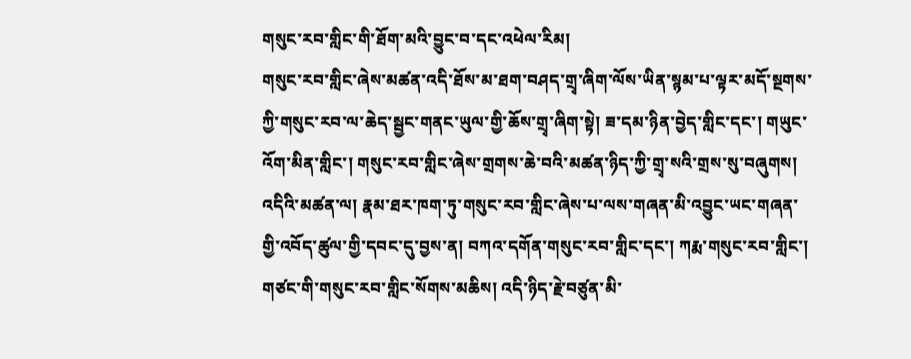གསུང་རབ་གླིང་གི་ཐོག་མའི་བྱུང་བ་དང་འཕེལ་རིམ།
གསུང་རབ་གླིང་ཞེས་མཚན་འདི་ཐོས་མ་ཐག་བཤད་གྲྭ་ཞིག་ལོས་ཡིན་སྙམ་པ་ལྟར་མདོ་སྔགས་ཀྱི་གསུང་རབ་ལ་ཆེད་སྦྱང་གནང་ཡུལ་གྱི་ཆོས་གྲྭ་ཞིག་སྟེ། ཟ་དམ་ཉིན་བྱེད་གླིང་དང་། གཡུང་འོག་མིན་གླིང་། གསུང་རབ་གླིང་ཞེས་གྲགས་ཆེ་བའི་མཚན་ཉིད་ཀྱི་གྲྭ་སའི་གྲས་སུ་བཞུགས། འདིའི་མཚན་ལ། རྣམ་ཐར་ཁག་ཏུ་གསུང་རབ་གླིང་ཞེས་པ་ལས་གཞན་མི་འབྱུང་ཡང་གཞན་གྱི་འབོད་ཚུལ་གྱི་དབང་དུ་བྱས་ན། བཀའ་དགོན་གསུང་རབ་གླིང་དང་། ཀརྨ་གསུང་རབ་གླིང་། གཙང་གི་གསུང་རབ་གླིང་སོགས་མཆིས། འདི་ཉིད་རྗེ་བཙུན་མི་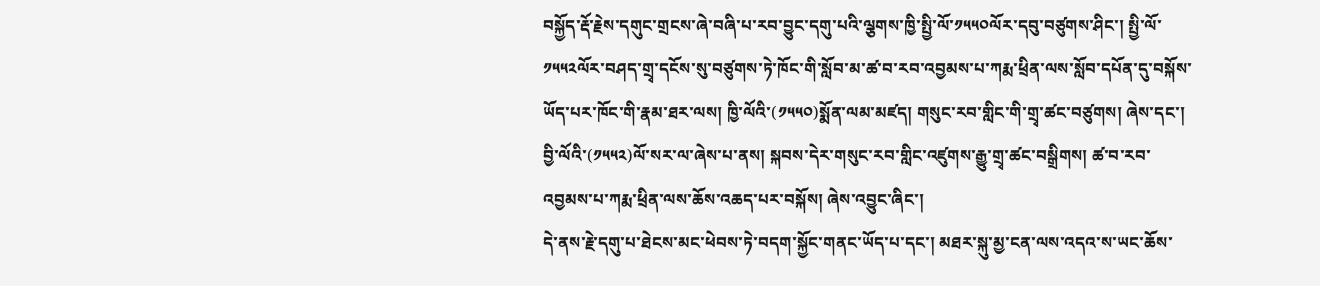བསྐྱོད་རྡོ་རྗེས་དགུང་གྲངས་ཞེ་བཞི་པ་རབ་བྱུང་དགུ་པའི་ལྕགས་ཁྱི་སྤྱི་ལོ་༡༥༥༠ལོར་དབུ་བཙུགས་ཤིང་། སྤྱི་ལོ་༡༥༥༢ལོར་བཤད་གྲྭ་དངོས་སུ་བཙུགས་ཏེ་ཁོང་གི་སློབ་མ་ཚ་བ་རབ་འབྱམས་པ་ཀརྨ་ཕྲིན་ལས་སློབ་དཔོན་དུ་བསྐོས་ཡོད་པར་ཁོང་གི་རྣམ་ཐར་ལས། ཁྱི་ལོའི་(༡༥༥༠)སྨོན་ལམ་མཛད། གསུང་རབ་གླིང་གི་གྲྭ་ཚང་བཙུགས། ཞེས་དང་། བྱི་ལོའི་(༡༥༥༢)ལོ་སར་ལ་ཞེས་པ་ནས། སྐབས་དེར་གསུང་རབ་གླིང་འཛུགས་རྒྱུ་གྲྭ་ཚང་བསྒྲིགས། ཚ་བ་རབ་འབྱམས་པ་ཀརྨ་ཕྲིན་ལས་ཆོས་འཆད་པར་བསྐོས། ཞེས་འབྱུང་ཞིང་།
དེ་ནས་རྗེ་དགུ་པ་ཐེངས་མང་ཕེབས་ཏེ་བདག་སྐྱོང་གནང་ཡོད་པ་དང་། མཐར་སྐུ་མྱ་ངན་ལས་འདའ་ས་ཡང་ཆོས་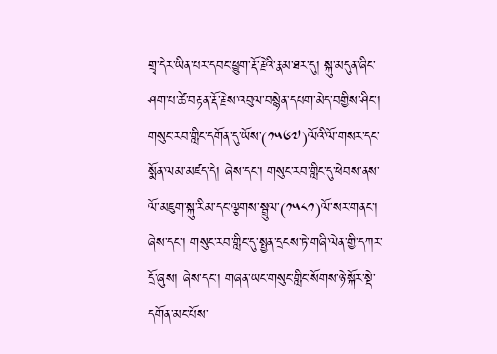གྲྭ་དེར་ཡིན་པར་དབང་ཕྱུག་རྡོ་རྗེའི་རྣམ་ཐར་དུ། སྐུ་མདུན་ཞིང་ཤག་པ་ཚེ་བརྟན་རྡོ་རྗེས་འབུལ་བསྙེན་དཔག་མེད་བགྱིས་ཤིང་། གསུང་རབ་གླིང་དགོན་དུ་ཡོས་(༡༥༦༧)ལོའི་ལོ་གསར་དང་སྨོན་ལམ་མཛད་དེ། ཞེས་དང་། གསུང་རབ་གླིང་དུ་ཕེབས་ནས་ལོ་མཇུག་སྐུ་རིམ་དང་ལྕགས་སྦྲུལ་(༡༥༨༡)ལོ་སར་གནང་། ཞེས་དང་། གསུང་རབ་གླིང་དུ་སྤྱན་དྲངས་ཏེ་གཞི་ལེན་གྱི་དཀར་དྲོ་ཞུས། ཞེས་དང་། གཞན་ཡང་གསུང་གླིང་སོགས་ཉེ་སྐོར་སྡེ་དགོན་མང་པོས་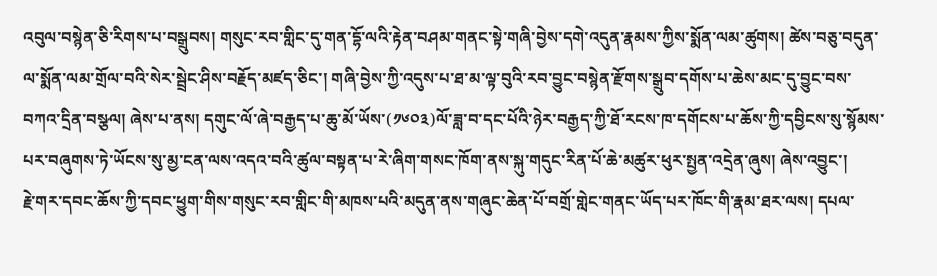འབུལ་བསྙེན་ཅི་རིགས་པ་བསྒྲུབས། གསུང་རབ་གླིང་དུ་གན་དྷོ་ལའི་རྟེན་བཤམ་གནང་སྟེ་གཞི་བྱེས་དགེ་འདུན་རྣམས་ཀྱིས་སྨོན་ལམ་ཚུགས། ཚེས་བཅུ་བདུན་ལ་སྨོན་ལམ་གྲོལ་བའི་སེར་སྦྲེང་ཤིས་བརྗོད་མཛད་ཅིང་། གཞི་བྱེས་ཀྱི་འདུས་པ་ཐ་མ་ལྟ་བུའི་རབ་བྱུང་བསྙེན་རྫོགས་སྒྲུབ་དགོས་པ་ཆེས་མང་དུ་བྱུང་བས་བཀའ་དྲིན་བསྩལ། ཞེས་པ་ནས། དགུང་ལོ་ཞེ་བརྒྱད་པ་ཆུ་མོ་ཡོས་(༡༦༠༣)ལོ་ཟླ་བ་དང་པོའི་ཉེར་བརྒྱད་ཀྱི་ཐོ་རངས་ཁ་དགོངས་པ་ཆོས་ཀྱི་དབྱིངས་སུ་སྙོམས་པར་བཞུགས་ཏེ་ཡོངས་སུ་མྱ་ངན་ལས་འདའ་བའི་ཚུལ་བསྟན་པ་རེ་ཞིག་གསང་ཁོག་ནས་སྐུ་གདུང་རིན་པོ་ཆེ་མཚུར་ཕུར་སྤྱན་འདྲེན་ཞུས། ཞེས་འབྱུང་།
རྗེ་གར་དབང་ཆོས་ཀྱི་དབང་ཕྱུག་གིས་གསུང་རབ་གླིང་གི་མཁས་པའི་མདུན་ནས་གཞུང་ཆེན་པོ་བགྲོ་གླེང་གནང་ཡོད་པར་ཁོང་གི་རྣམ་ཐར་ལས། དཔལ་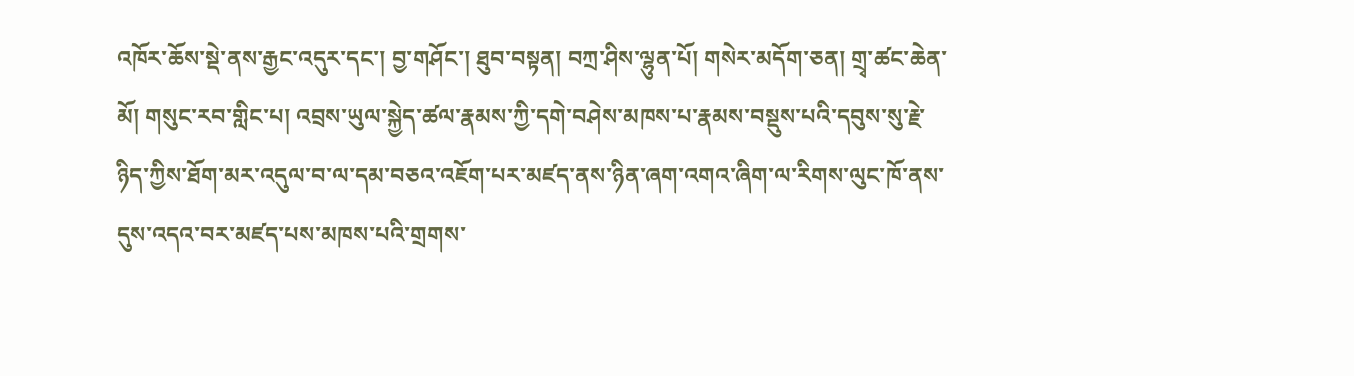འཁོར་ཆོས་སྡེ་ནས་རྒྱང་འདུར་དང་། བྱ་གཤོང་། ཐུབ་བསྟན། བཀྲ་ཤིས་ལྷུན་པོ། གསེར་མདོག་ཅན། གྲྭ་ཚང་ཆེན་མོ། གསུང་རབ་གླིང་པ། འབྲས་ཡུལ་སྐྱེད་ཚལ་རྣམས་ཀྱི་དགེ་བཤེས་མཁས་པ་རྣམས་བསྡུས་པའི་དབུས་སུ་རྗེ་ཉིད་ཀྱིས་ཐོག་མར་འདུལ་བ་ལ་དམ་བཅའ་འཇོག་པར་མཛད་ནས་ཉིན་ཞག་འགའ་ཞིག་ལ་རིགས་ལུང་ཁོ་ནས་དུས་འདའ་བར་མཛད་པས་མཁས་པའི་གྲགས་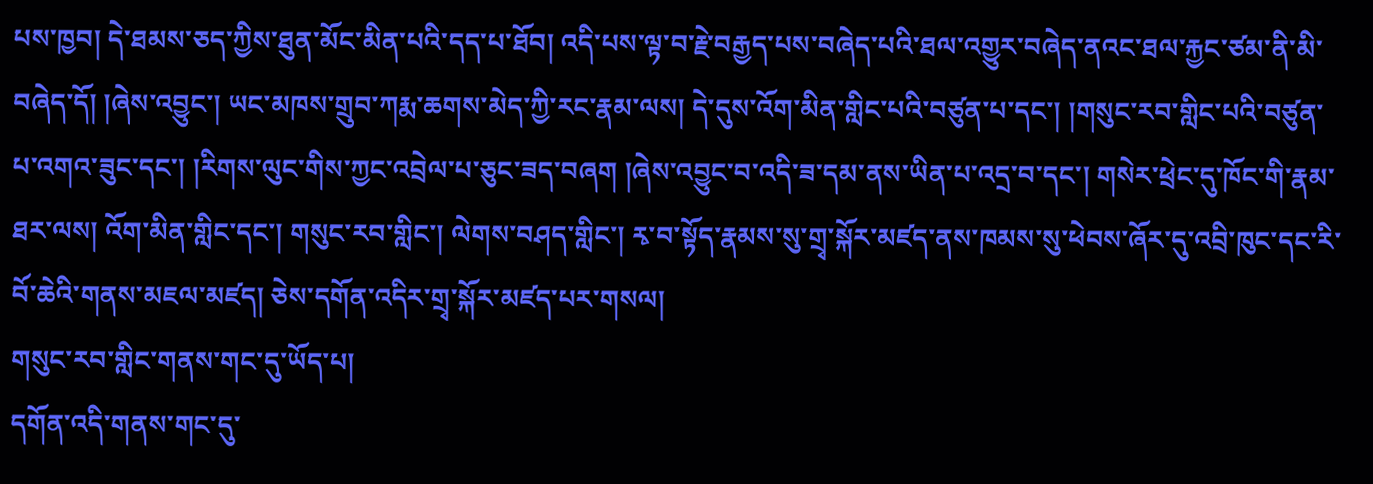པས་ཁྱབ། དེ་ཐམས་ཅད་ཀྱིས་ཐུན་མོང་མིན་པའི་དད་པ་ཐོབ། འདི་པས་ལྟ་བ་རྗེ་བརྒྱད་པས་བཞེད་པའི་ཐལ་འགྱུར་བཞེད་ནའང་ཐལ་རྐྱང་ཙམ་ནི་མི་བཞེད་དོ། །ཞེས་འབྱུང་། ཡང་མཁས་གྲུབ་ཀརྨ་ཆགས་མེད་ཀྱི་རང་རྣམ་ལས། དེ་དུས་འོག་མིན་གླིང་པའི་བཙུན་པ་དང་། །གསུང་རབ་གླིང་པའི་བཙུན་པ་འགའ་ཟུང་དང་། །རིགས་ལུང་གིས་ཀྱང་འབྲེལ་པ་ཅུང་ཟད་བཞག །ཞེས་འབྱུང་བ་འདི་ཟ་དམ་ནས་ཡིན་པ་འདྲ་བ་དང་། གསེར་ཕྲེང་དུ་ཁོང་གི་རྣམ་ཐར་ལས། འོག་མིན་གླིང་དང་། གསུང་རབ་གླིང་། ལེགས་བཤད་གླིང་། རྭ་བ་སྟོད་རྣམས་སུ་གྲྭ་སྐོར་མཛད་ནས་ཁམས་སུ་ཕེབས་ཞོར་དུ་འབྲི་ཁུང་དང་རི་བོ་ཆེའི་གནས་མཇལ་མཛད། ཅེས་དགོན་འདིར་གྲྭ་སྐོར་མཛད་པར་གསལ།
གསུང་རབ་གླིང་གནས་གང་དུ་ཡོད་པ།
དགོན་འདི་གནས་གང་དུ་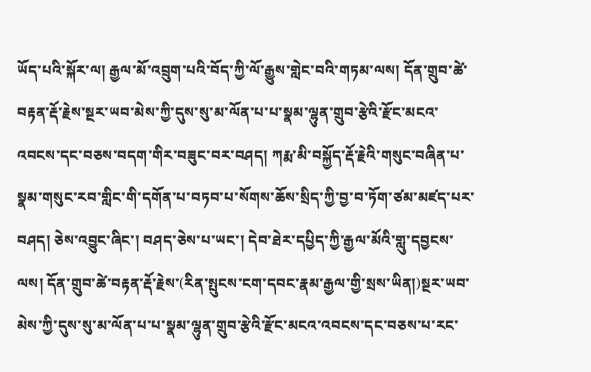ཡོད་པའི་སྐོར་ལ། རྒྱལ་མོ་འབྲུག་པའི་བོད་ཀྱི་ལོ་རྒྱུས་གླེང་བའི་གཏམ་ལས། དོན་གྲུབ་ཚེ་བརྟན་རྡོ་རྗེས་སྔར་ཡབ་མེས་ཀྱི་དུས་སུ་མ་ལོན་པ་པ་སྣམ་ལྷུན་གྲུབ་རྩེའི་རྫོང་མངའ་འབངས་དང་བཅས་བདག་གིར་བཟུང་བར་བཤད། ཀརྨ་མི་བསྐྱོད་རྡོ་རྗེའི་གསུང་བཞིན་པ་སྣམ་གསུང་རབ་གླིང་གི་དགོན་པ་བཏབ་པ་སོགས་ཆོས་སྲིད་ཀྱི་བྱ་བ་ཏོག་ཙམ་མཛད་པར་བཤད། ཅེས་འབྱུང་ཞིང་། བཤད་ཅེས་པ་ཡང་། དེབ་ཐེར་དཔྱིད་ཀྱི་རྒྱལ་མོའི་གླུ་དབྱངས་ལས། དོན་གྲུབ་ཚེ་བརྟན་རྡོ་རྗེས་(རིན་སྤུངས་ངག་དབང་རྣམ་རྒྱལ་གྱི་སྲས་ཡིན།)སྔར་ཡབ་མེས་ཀྱི་དུས་སུ་མ་ལོན་པ་པ་སྣམ་ལྷུན་གྲུབ་རྩེའི་རྫོང་མངའ་འབངས་དང་བཅས་པ་རང་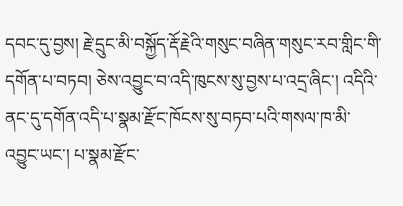དབང་དུ་བྱས། རྗེ་དྲུང་མི་བསྐྱོད་རྡོ་རྗེའི་གསུང་བཞིན་གསུང་རབ་གླིང་གི་དགོན་པ་བཏབ། ཅེས་འབྱུང་བ་འདི་ཁུངས་སུ་བྱས་པ་འདྲ་ཞིང་། འདིའི་ནང་དུ་དགོན་འདི་པ་སྣམ་རྫོང་ཁོངས་སུ་བཏབ་པའི་གསལ་ཁ་མི་འབྱུང་ཡང་། པ་སྣམ་རྫོང་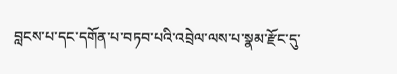བླངས་པ་དང་དགོན་པ་བཏབ་པའི་འབྲེལ་ལས་པ་སྣམ་རྫོང་དུ་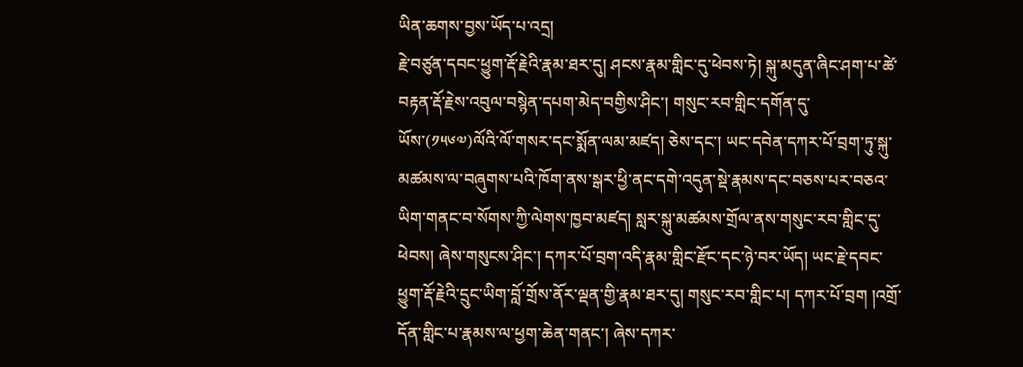ཡིན་ཆགས་བྱས་ཡོད་པ་འདྲ།
རྗེ་བཙུན་དབང་ཕྱུག་རྡོ་རྗེའི་རྣམ་ཐར་དུ། ཤངས་རྣམ་གླིང་དུ་ཕེབས་ཏེ། སྐུ་མདུན་ཞིང་ཤག་པ་ཚེ་བརྟན་རྡོ་རྗེས་འབུལ་བསྙེན་དཔག་མེད་བགྱིས་ཤིང་། གསུང་རབ་གླིང་དགོན་དུ་ཡོས་(༡༥༦༧)ལོའི་ལོ་གསར་དང་སྨོན་ལམ་མཛད། ཅེས་དང་། ཡང་དབེན་དཀར་པོ་བྲག་ཏུ་སྐུ་མཚམས་ལ་བཞུགས་པའི་ཁོག་ནས་སྒར་ཕྱི་ནང་དགེ་འདུན་སྡེ་རྣམས་དང་བཅས་པར་བཅའ་ཡིག་གནང་བ་སོགས་ཀྱི་ལེགས་ཁྱབ་མཛད། སླར་སྐུ་མཚམས་གྲོལ་ནས་གསུང་རབ་གླིང་དུ་ཕེབས། ཞེས་གསུངས་ཤིང་། དཀར་པོ་བྲག་འདི་རྣམ་གླིང་རྫོང་དང་ཉེ་བར་ཡོད། ཡང་རྗེ་དབང་ཕྱུག་རྡོ་རྗེའི་དྲུང་ཡིག་བློ་གྲོས་ནོར་ལྡན་གྱི་རྣམ་ཐར་དུ། གསུང་རབ་གླིང་པ། དཀར་པོ་བྲག །འགྲོ་དོན་གླིང་པ་རྣམས་ལ་ཕྱག་ཆེན་གནང་། ཞེས་དཀར་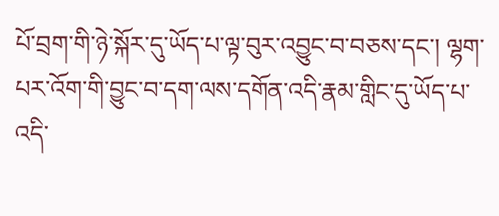པོ་བྲག་གི་ཉེ་སྐོར་དུ་ཡོད་པ་ལྟ་བུར་འབྱུང་བ་བཅས་དང་། ལྷག་པར་འོག་གི་བྱུང་བ་དག་ལས་དགོན་འདི་རྣམ་གླིང་དུ་ཡོད་པ་འདི་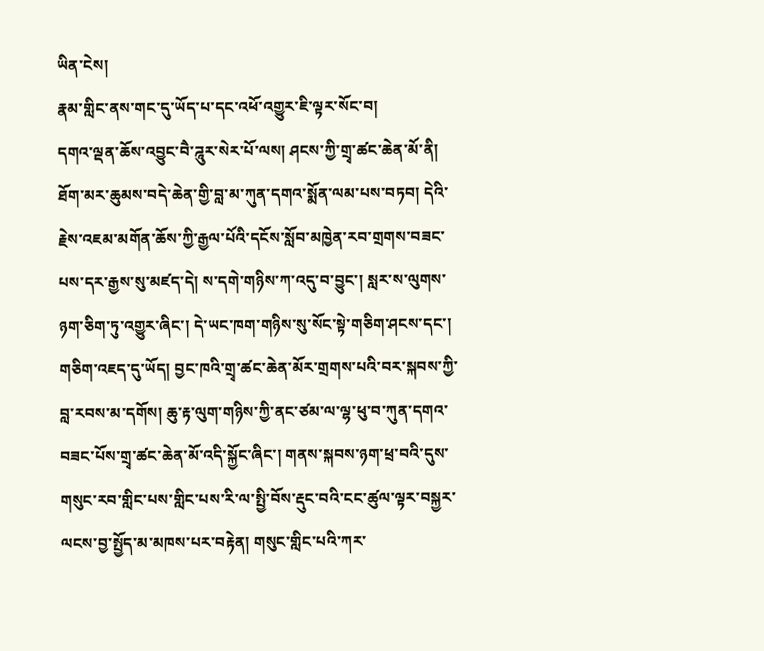ཡིན་ངེས།
རྣམ་གླིང་ནས་གང་དུ་ཡོད་པ་དང་འཕོ་འགྱུར་ཇི་ལྟར་སོང་བ།
དགའ་ལྡན་ཆོས་འབྱུང་བཻ་ཌཱུར་སེར་པོ་ལས། ཤངས་ཀྱི་གྲྭ་ཚང་ཆེན་མོ་ནི། ཐོག་མར་ཆུམས་བདེ་ཆེན་གྱི་བླ་མ་ཀུན་དགའ་སྨོན་ལམ་པས་བཏབ། དེའི་རྗེས་འཇམ་མགོན་ཆོས་ཀྱི་རྒྱལ་པོའི་དངོས་སློབ་མཁྱེན་རབ་གྲགས་བཟང་པས་དར་རྒྱས་སུ་མཛད་དེ། ས་དགེ་གཉིས་ཀ་འདུ་བ་བྱུང་། སླར་ས་ལུགས་ཉག་ཅིག་ཏུ་འགྱུར་ཞིང་། དེ་ཡང་ཁག་གཉིས་སུ་སོང་སྟེ་གཅིག་ཤངས་དང་། གཅིག་འཇད་དུ་ཡོད། བྱང་ཁའི་གྲྭ་ཚང་ཆེན་མོར་གྲགས་པའི་བར་སྐབས་ཀྱི་བླ་རབས་མ་དགོས། ཆུ་རྟ་ལུག་གཉིས་ཀྱི་ནང་ཙམ་ལ་ལྷ་ཕུ་བ་ཀུན་དགའ་བཟང་པོས་གྲྭ་ཚང་ཆེན་མོ་འདི་སྐྱོང་ཞིང་། གནས་སྐབས་ཉག་ཕྲ་བའི་དུས་གསུང་རབ་གླིང་པས་གླིང་པས་རི་ལ་སྤྱི་བོས་རྡུང་བའི་ངང་ཚུལ་ལྟར་བསྐྱར་ལངས་བྱ་སྤྱོད་མ་མཁས་པར་བརྟེན། གསུང་གླིང་པའི་ཀར་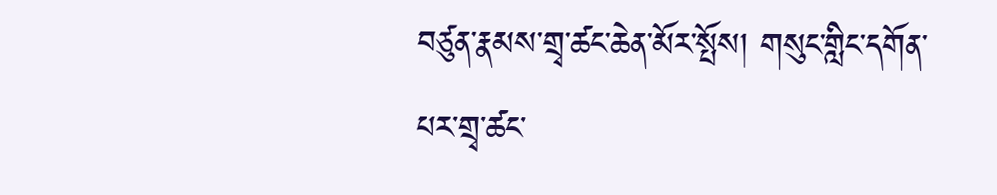བཙུན་རྣམས་གྲྭ་ཚང་ཆེན་མོར་སྤོས། གསུང་གླིང་དགོན་པར་གྲྭ་ཚང་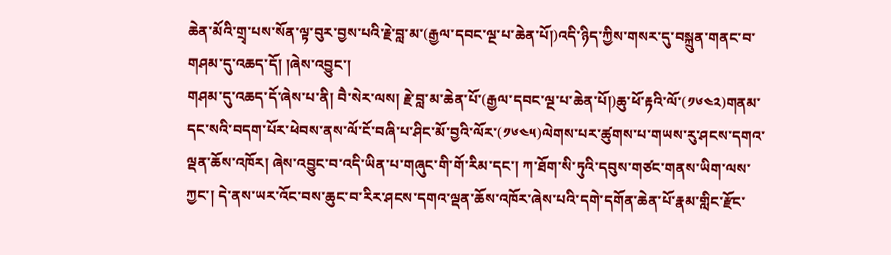ཆེན་མོའི་གྲྭ་པས་སོན་ལྟ་བུར་བྱས་པའི་རྗེ་བླ་མ་(རྒྱལ་དབང་ལྔ་པ་ཆེན་པོ།)འདི་ཉིད་ཀྱིས་གསར་དུ་བསྐྲུན་གནང་བ་གཤམ་དུ་འཆད་དོ། །ཞེས་འབྱུང་།
གཤམ་དུ་འཆད་དོ་ཞེས་པ་ནི། བཻ་སེར་ལས། རྗེ་བླ་མ་ཆེན་པོ་(རྒྱལ་དབང་ལྔ་པ་ཆེན་པོ།)ཆུ་ཕོ་རྟའི་ལོ་(༡༦༤༢)གནམ་དང་སའི་བདག་པོར་ཕེབས་ནས་ལོ་ངོ་བཞི་པ་ཤིང་མོ་བྱའི་ལོར་(༡༦༤༥)ལེགས་པར་ཚུགས་པ་གཡས་རུ་ཤངས་དགའ་ལྡན་ཆོས་འཁོར། ཞེས་འབྱུང་བ་འདི་ཡིན་པ་གཞུང་གི་གོ་རིམ་དང་། ཀ་ཐོག་སི་ཏུའི་དབུས་གཙང་གནས་ཡིག་ལས་ཀྱང་། དེ་ནས་ཡར་འོང་བས་ཆུང་བ་རིར་ཤངས་དགའ་ལྡན་ཆོས་འཁོར་ཞེས་པའི་དགེ་དགོན་ཆེན་པོ་རྣམ་གླིང་རྫོང་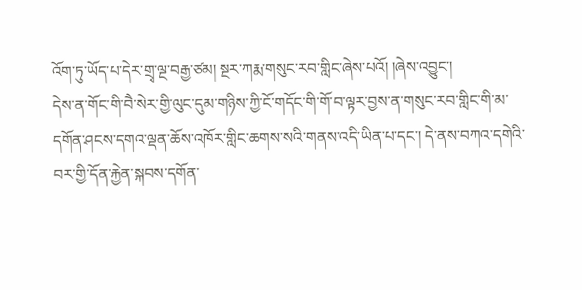འོག་ཏུ་ཡོད་པ་དེར་གྲྭ་ལྔ་བརྒྱ་ཙམ། སྔར་ཀརྨ་གསུང་རབ་གླིང་ཞེས་པའོ། །ཞེས་འབྱུང་།
དེས་ན་གོང་གི་བཻ་སེར་གྱི་ལུང་དུམ་གཉིས་ཀྱི་ངོ་གདོང་གི་གོ་བ་ལྟར་བྱས་ན་གསུང་རབ་གླིང་གི་མ་དགོན་ཤངས་དགའ་ལྡན་ཆོས་འཁོར་གླིང་ཆགས་སའི་གནས་འདི་ཡིན་པ་དང་། དེ་ནས་བཀའ་དགེའི་བར་གྱི་དོན་རྐྱེན་སྐབས་དགོན་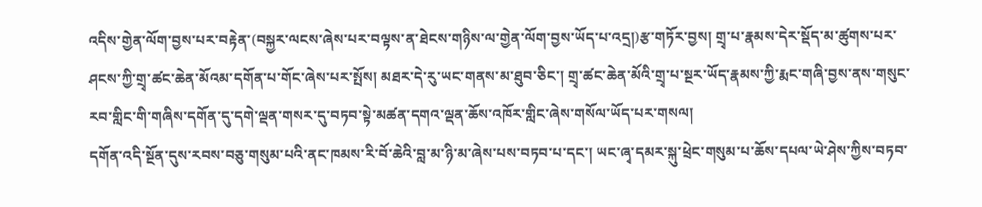འདིས་གྱེན་ལོག་བྱས་པར་བརྟེན་(བསྐྱར་ལངས་ཞེས་པར་བལྟས་ན་ཐེངས་གཉིས་ལ་གྱེན་ལོག་བྱས་ཡོད་པ་འདྲ།)རྩ་གཏོར་བྱས། གྲྭ་པ་རྣམས་དེར་སྡོད་མ་ཚུགས་པར་ཤངས་ཀྱི་གྲྭ་ཚང་ཆེན་མོའམ་དགོན་པ་གོང་ཞེས་པར་སྤོས། མཐར་དེ་རུ་ཡང་གནས་མ་ཐུབ་ཅིང་། གྲྭ་ཚང་ཆེན་མོའི་གྲྭ་པ་སྔར་ཡོད་རྣམས་ཀྱི་རྨང་གཞི་བྱས་ནས་གསུང་རབ་གླིང་གི་གཞིས་དགོན་དུ་དགེ་ལྡན་གསར་དུ་བཏབ་སྟེ་མཚན་དགའ་ལྡན་ཆོས་འཁོར་གླིང་ཞེས་གསོལ་ཡོད་པར་གསལ།
དགོན་འདི་སྔོན་དུས་རབས་བཅུ་གསུམ་པའི་ནང་ཁམས་རི་བོ་ཆེའི་བླ་མ་ཉི་མ་ཞེས་པས་བཏབ་པ་དང་། ཡང་ཞྭ་དམར་སྐུ་ཕྲེང་གསུམ་པ་ཆོས་དཔལ་ཡེ་ཤེས་ཀྱིས་བཏབ་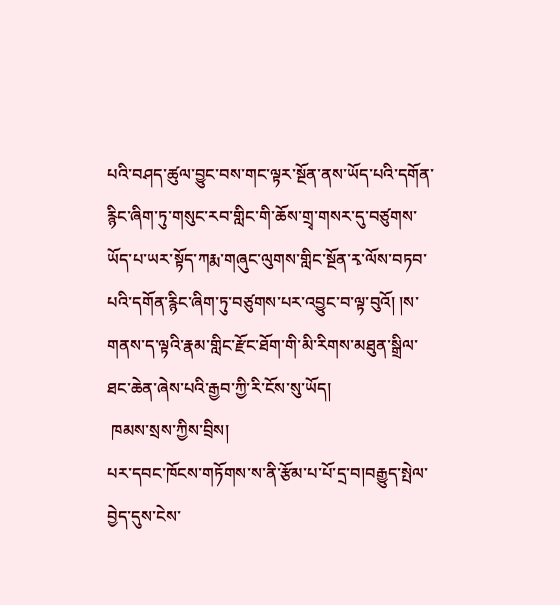པའི་བཤད་ཚུལ་བྱུང་བས་གང་ལྟར་སྔོན་ནས་ཡོད་པའི་དགོན་རྙིང་ཞིག་ཏུ་གསུང་རབ་གླིང་གི་ཆོས་གྲྭ་གསར་དུ་བཙུགས་ཡོད་པ་ཡར་སྟོད་ཀརྨ་གཞུང་ལུགས་གླིང་སྔོན་རྭ་ལོས་བཏབ་པའི་དགོན་རྙིང་ཞིག་ཏུ་བཙུགས་པར་འབྱུང་བ་ལྟ་བུའོ། །ས་གནས་ད་ལྟའི་རྣམ་གླིང་རྫོང་ཐོག་གི་མི་རིགས་མཐུན་སྒྲིལ་ཐང་ཆེན་ཞེས་པའི་རྒྱབ་ཀྱི་རི་ངོས་སུ་ཡོད།
 ཁམས་སྲས་ཀྱིས་བྲིས།
པར་དབང་ཁོངས་གཏོགས་ས་ནི་རྩོམ་པ་པོ་དྲ་བ།བརྒྱུད་སྤེལ་བྱེད་དུས་ངེས་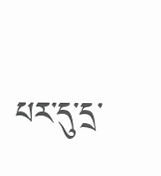པར་དུ་དྲ་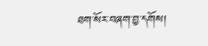ཐག་སོར་བཞག་བྱ་དགོས།